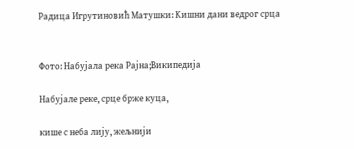Радица Игрутиновић Матушки: Kишни дани ведрог срца


Фото: Набујала река Рајна;Википедија

Набујале реке, срце брже куца,

кише с неба лију, жељнији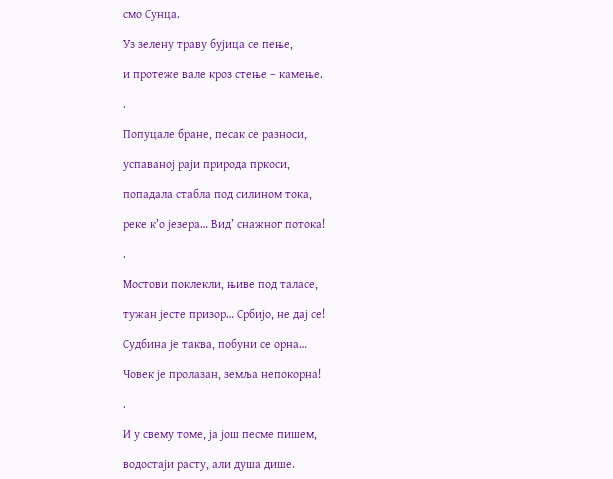смо Сунца.

Уз зелену траву бујица се пење,

и протеже вале кроз стење – камење.

.

Попуцале бране, песак се разноси,

успаваној раjи природа пркоси,

попадала стабла под силином тока,

реке к’о језера… Вид’ снажног потока!

.

Мостови поклекли, њиве под таласе,

тужан јесте призор… Србијо, не дај се!

Судбина је таква, побуни се орна…

Човек је пролазан, земља непокорна!

.

И у свему томе, ја још песме пишем,

водостаји расту, али душа дише.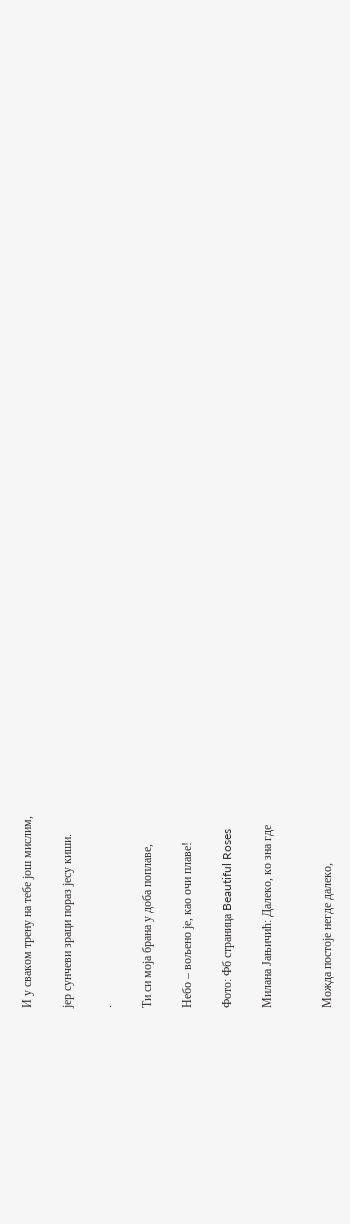И у сваком трену на тебе још мислим,

јер сунчеви зраци пораз јесу киши.

.

Ти си моја брана у доба поплаве,

Небо – вољено је, као очи плаве!

Фото: Фб страница Beautiful Roses

Милана Јањичић: Далеко, ко зна где


Можда постоје негде далеко,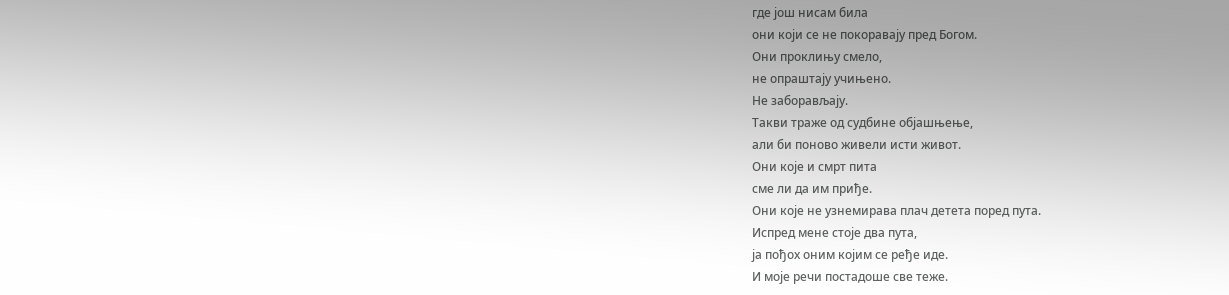где још нисам била
они који се не покоравају пред Богом.
Они проклињу смело,
не опраштају учињено.
Не заборављају.
Такви траже од судбине објашњење,
али би поново живели исти живот.
Они које и смрт пита
сме ли да им приђе.
Они које не узнемирава плач детета поред пута.
Испред мене стоје два пута,
ја пођох оним којим се ређе иде.
И моје речи постадоше све теже.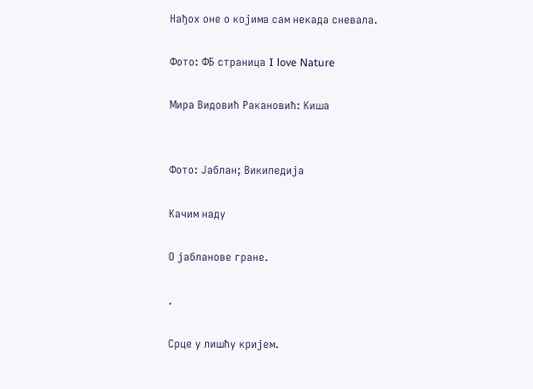Нађох оне о којима сам некада сневала.

Фотo: ФБ страница I love Nature

Мира Видовић Ракановић: Киша


Фото: Јаблан; Википедија

Качим наду

О јабланове гране.

.

Срце у лишћу кријем.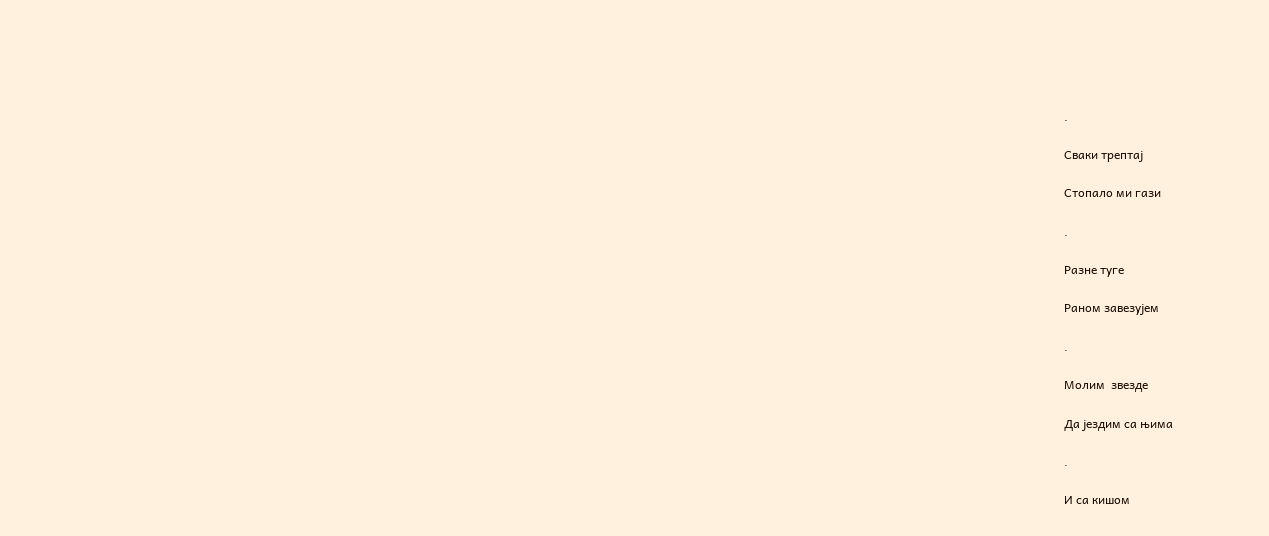.

Сваки трептај

Стопало ми гази

.

Разне туге

Раном завезујем

.

Молим  звезде

Да јездим са њима

.

И са кишом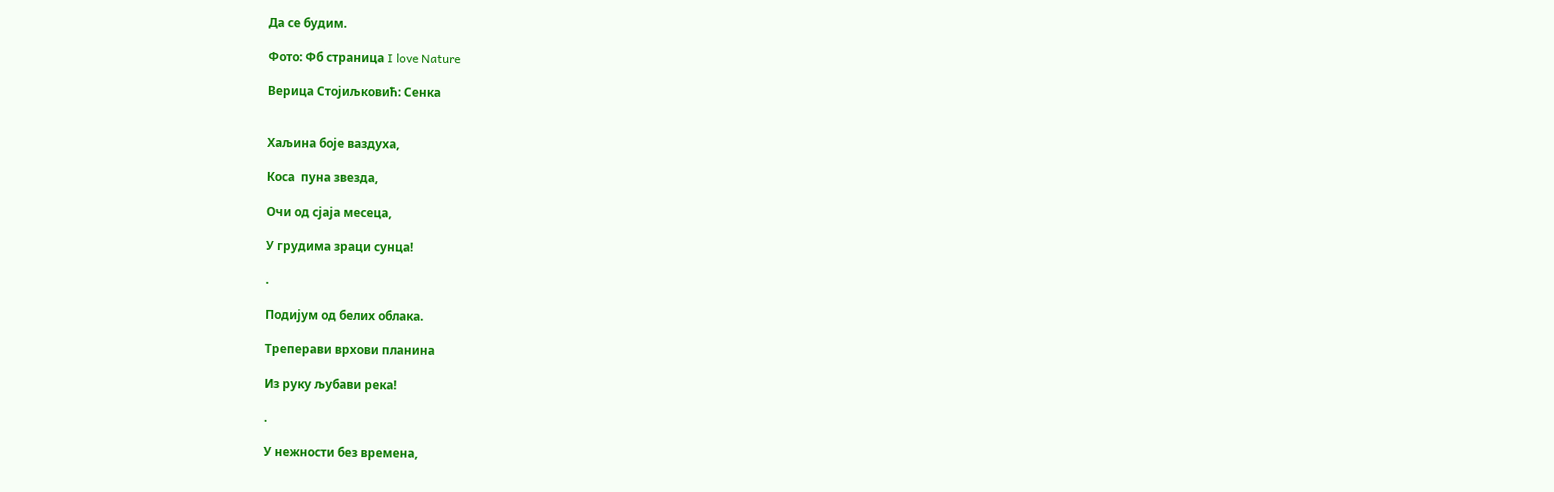Да се будим.

Фото: Фб страница I love Nature

Верица Стојиљковић: Сенка


Хаљина боје ваздуха,

Коса  пуна звезда,

Очи од сјаја месеца,

У грудима зраци сунца!

.

Подијум од белих облака.

Треперави врхови планина

Из руку љубави река!

.

У нежности без времена,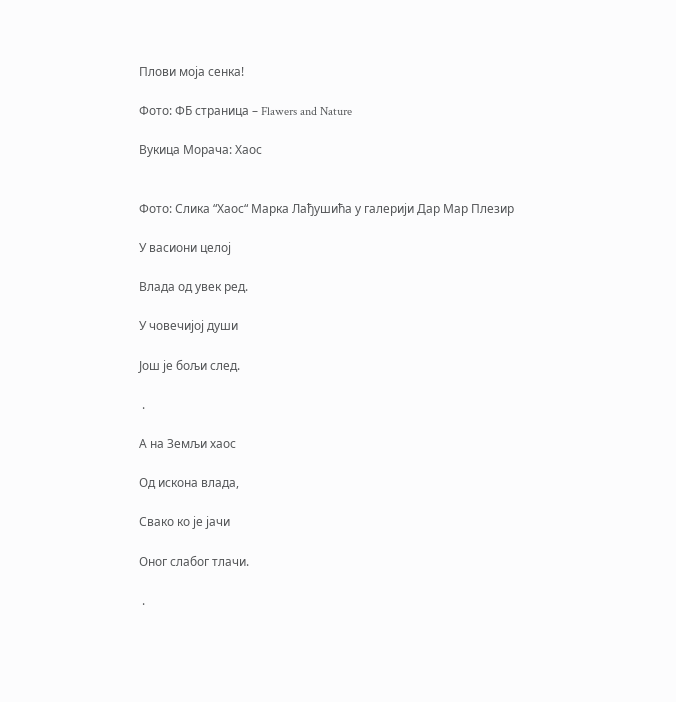Плови моја сенка!

Фото: ФБ страница – Flawers and Nature

Вукица Морача: Хаос


Фото: Слика “Хаос“ Марка Лађушића у галерији Дар Мар Плезир

У васиони целој

Влада од увек ред.

У човечијој души

Још је бољи след.

 .

А на Земљи хаос

Од искона влада,

Свако ко је јачи

Оног слабог тлачи.

 .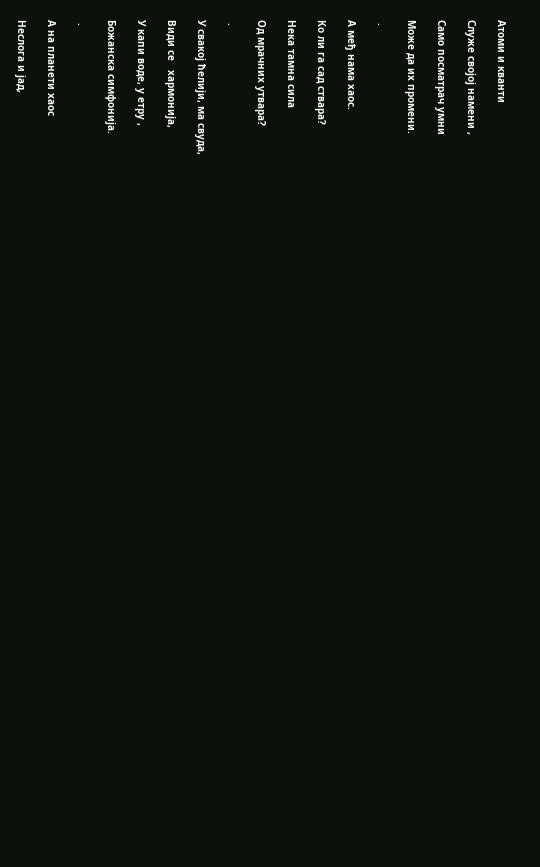Атоми и кванти

Служе својој намени ,

Само посматрач умни

Може да их промени.

 .

А међ нама хаос.

Ко ли га сад ствара?

Нека тамна сила

Од мрачних утвара?

 .

У свакој ћелији, ма свуда,

Види се   хармонија,

У капи воде, у етру ,

Божанска симфонија.

 .

А на планети хаос

Неслога и јад,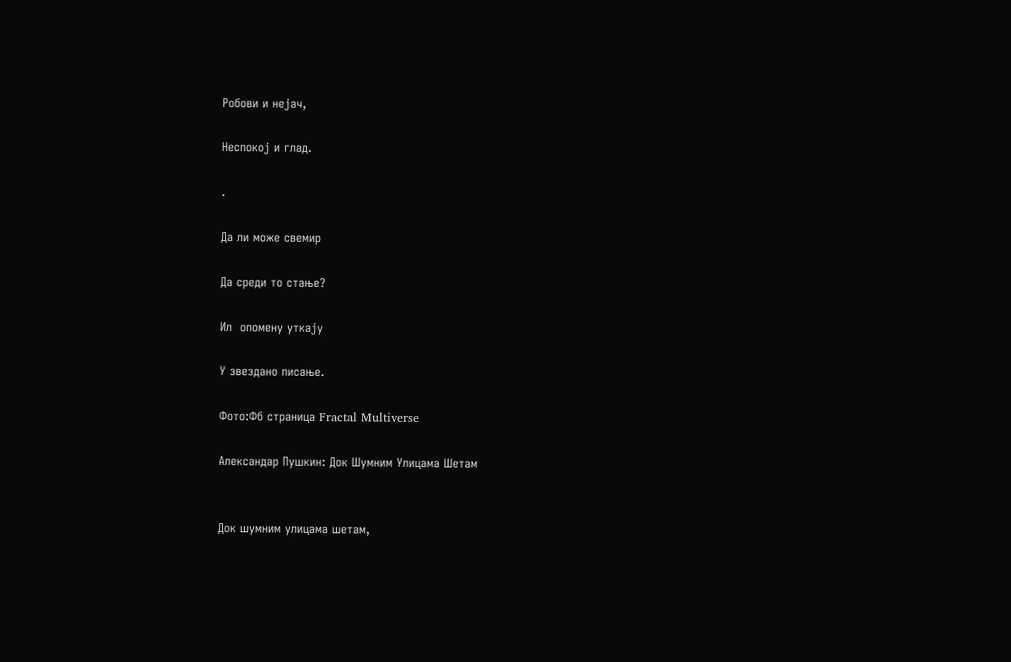Робови и нејач,

Неспокој и глад.

.

Да ли може свемир

Да среди то стање?

Ил  опомену уткају

У звездано писање.

Фото:Фб страница Fractal Multiverse

Александар Пушкин: Док Шумним Улицама Шетам


Док шумним улицама шетам,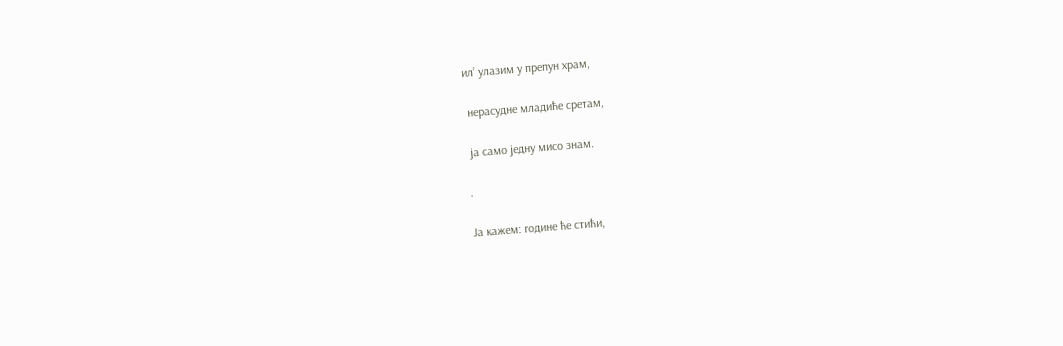ил’ улазим у препун храм,

 нерасудне младиће сретам,

 ја само једну мисо знам.

.

Ја кажем: године ће стићи,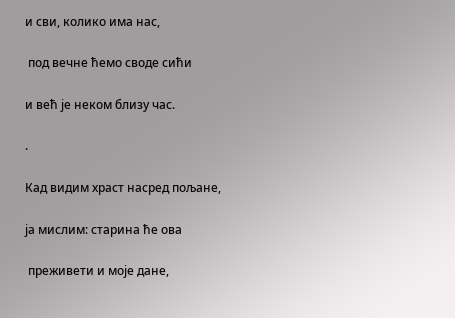и сви, колико има нас,

 под вечне ћемо своде сићи

и већ је неком близу час.

.

Кад видим храст насред пољане,

ја мислим: старина ће ова

 преживети и моје дане,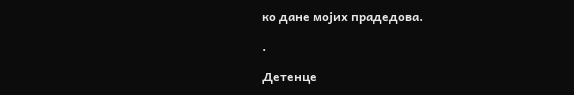ко дане мојих прадедова.

.

Детенце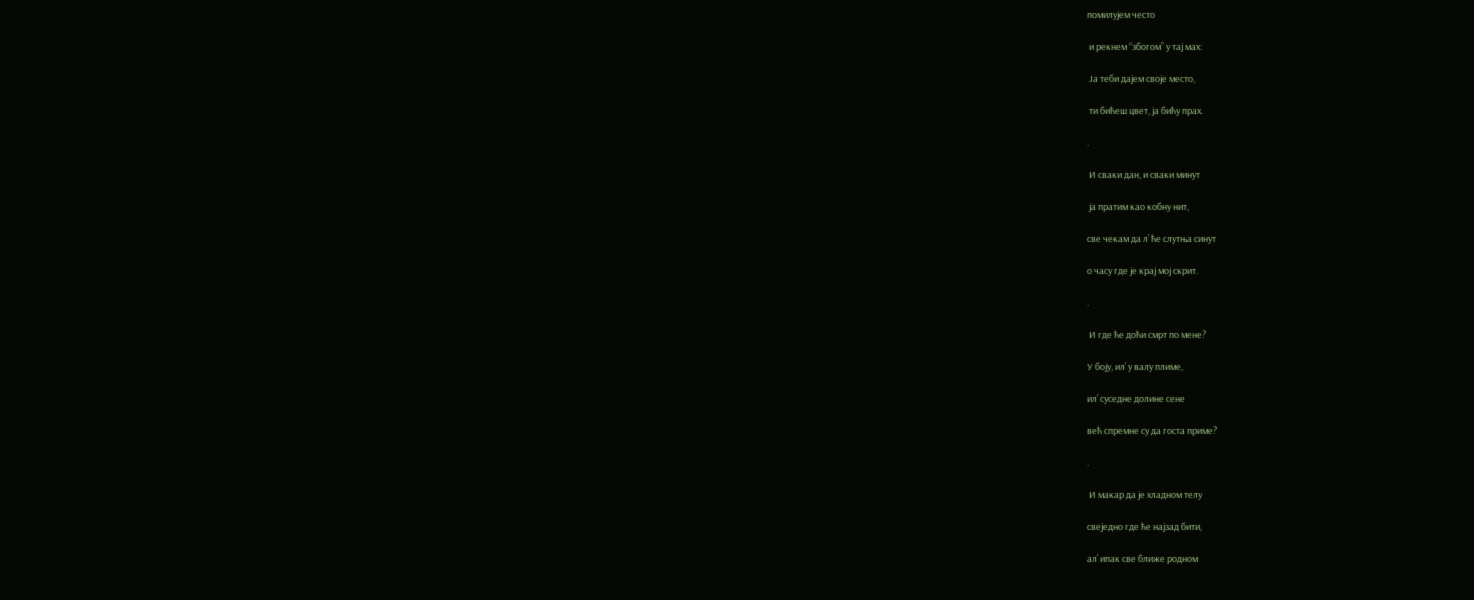помилујем често

 и рекнем “збогом” у тај мах:

 Ја теби дајем своје место,

 ти бићеш цвет, ја бићу прах.

.

 И сваки дан, и сваки минут

 ја пратим као кобну нит,

све чекам да л’ ће слутња синут

о часу где је крај мој скрит.

.

 И где ће доћи смрт по мене?

У боју, ил’ у валу плиме,

ил’ суседне долине сене

већ спремне су да госта приме?

.

 И макар да је хладном телу

свеједно где ће најзад бити,

ал’ ипак све ближе родном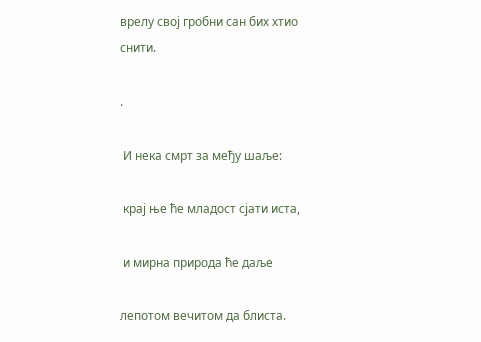врелу свој гробни сан бих хтио снити.

.

 И нека смрт за међу шаље:

 крај ње ће младост сјати иста,

 и мирна природа ће даље

лепотом вечитом да блиста.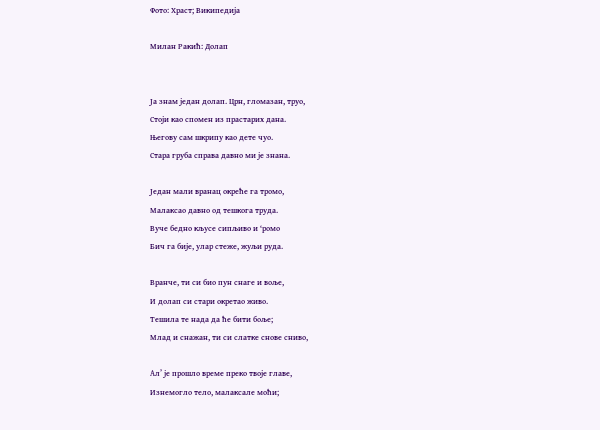Фото: Храст; Википедија

Милан Ракић: Долап


Ја знам један долап. Црн, гломазан, труо,
Стоји као спомен из прастарих дана.
Његову сам шкрипу као дете чуо.
Стара груба справа давно ми је знана.

Један мали вранац окреће га тромо,
Малаксао давно од тешкога труда.
Вуче бедно кљусе сипљиво и ‘ромо
Бич га бије, улар стеже, жуљи руда.

Вранче, ти си био пун снаге и воље,
И долап си стари окретао живо.
Тешила те нада да ће бити боље;
Млад и снажан, ти си слатке снове сниво,

Ал’ је прошло време преко твоје главе,
Изнемогло тело, малаксале моћи;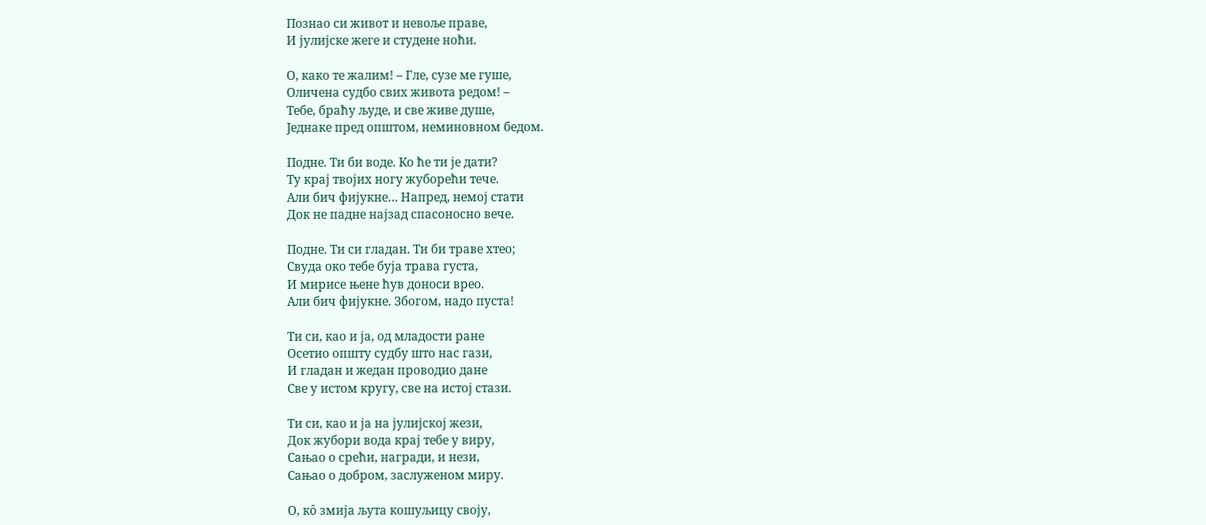Познао си живот и невоље праве,
И јулијске жеге и студене ноћи.

О, како те жалим! – Гле, сузе ме гуше,
Оличена судбо свих живота редом! –
Тебе, браћу људе, и све живе душе,
Једнаке пред општом, неминовном бедом.

Подне. Ти би воде. Ко ће ти је дати?
Ту крај твојих ногу жуборећи тече.
Али бич фијукне… Напред, немој стати
Док не падне најзад спасоносно вече.

Подне. Ти си гладан. Ти би траве хтео;
Свуда око тебе буја трава густа,
И мирисе њене ћув доноси врео.
Али бич фијукне. Збогом, надо пуста!

Ти си, као и ја, од младости ране
Осетио општу судбу што нас гази,
И гладан и жедан проводио дане
Све у истом кругу, све на истој стази.

Ти си, као и ја на јулијској жези,
Док жубори вода крај тебе у виру,
Сањао о срећи, награди, и нези,
Сањао о добром, заслуженом миру.

О, кȏ змија љута кошуљицу своју,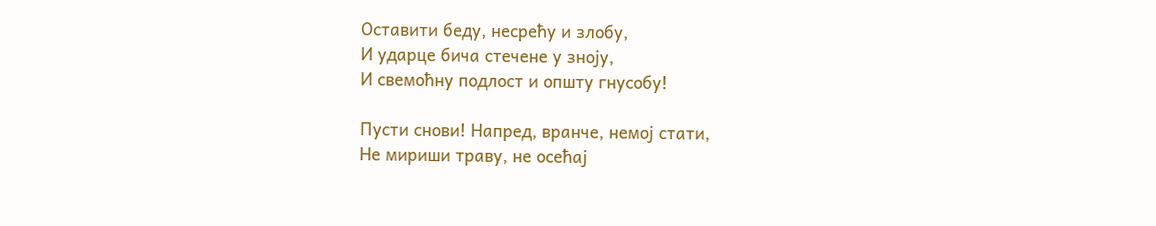Оставити беду, несрећу и злобу,
И ударце бича стечене у зноју,
И свемоћну подлост и општу гнусобу!

Пусти снови! Напред, вранче, немој стати,
Не мириши траву, не осећај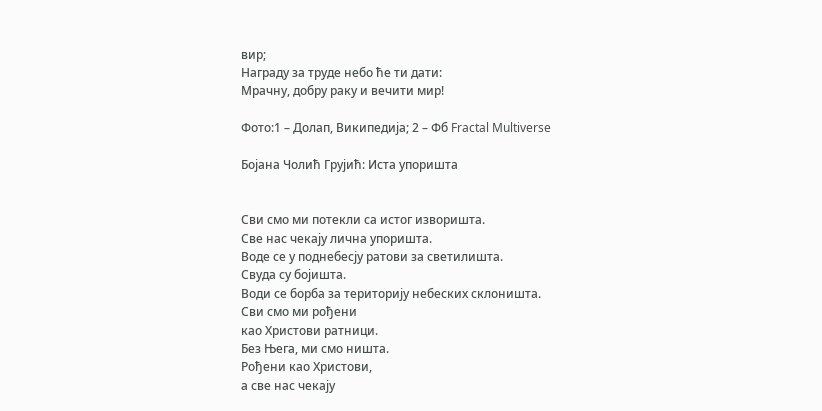вир;
Награду за труде небо ће ти дати:
Мрачну, добру раку и вечити мир!

Фото:1 – Долап, Википедија; 2 – Фб Fractal Multiverse

Бојана Чолић Грујић: Иста упоришта


Сви смо ми потекли са истог изворишта.
Све нас чекају лична упоришта.
Воде се у поднебесју ратови за светилишта.
Свуда су бојишта.
Води се борба за територију небеских склоништа.
Сви смо ми рођени
као Христови ратници.
Без Њега, ми смо ништа.
Рођени као Христови,
а све нас чекају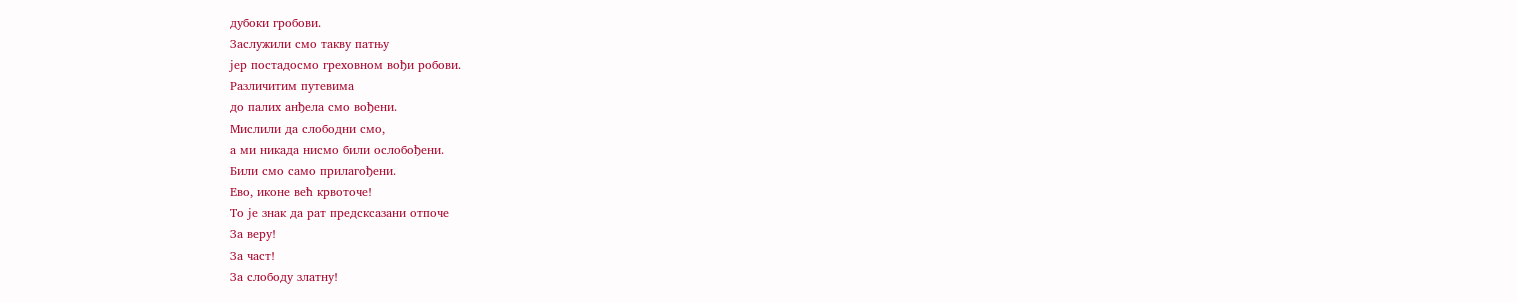дубоки гробови.
Заслужили смо такву патњу
јер постадосмо греховном вођи робови.
Различитим путевима
до палих анђела смо вођени.
Мислили да слободни смо,
а ми никада нисмо били ослобођени.
Били смо само прилагођени.
Ево, иконе већ крвоточе!
То је знак да рат предсксазани отпоче
За веру!
За част!
За слободу златну!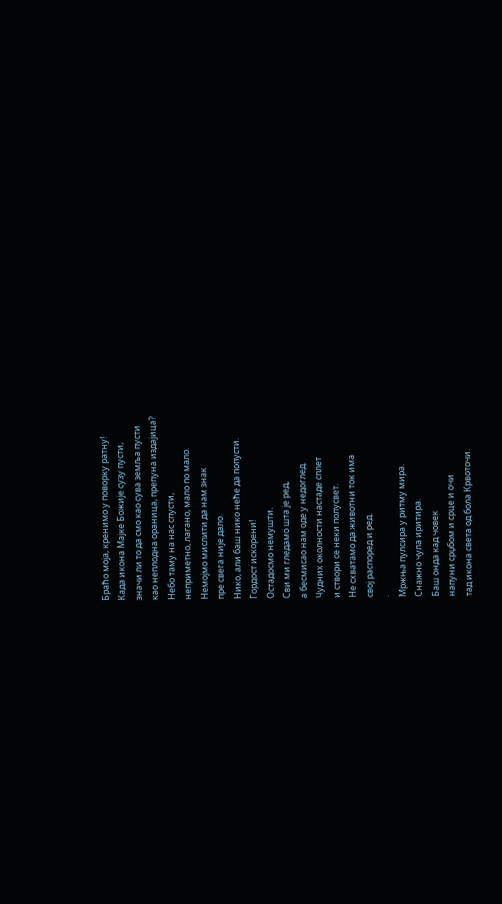Браћо моја, кренимо у поворку ратну!
Када икона Мајке Божије сузу пусти,
значи ли то да смо као сува земља пусти
као неплодна ораница, препуна издајица?
Небо таму на нас спусти,
неприметно, лагано, мало по мало.
Немојмо мислити да нам знак
пре свега није дало.
Нико, али баш нико неће да попусти.
Гордост искорени!
Остадосмо немушти.
Сви ми гледамо шта је ред,
а бесмисао нам оде у недоглед.
Чудних околности настаде сплет
и створи се неки полусвет.
Не схватамо да животни ток има
свој распоред и ред.
.
Мржња пулсира у ритму мира.
Снажно чула иритира.
Баш онда кад човек
напуни срџбом и срце и очи
тад икона света од бола Крвоточи.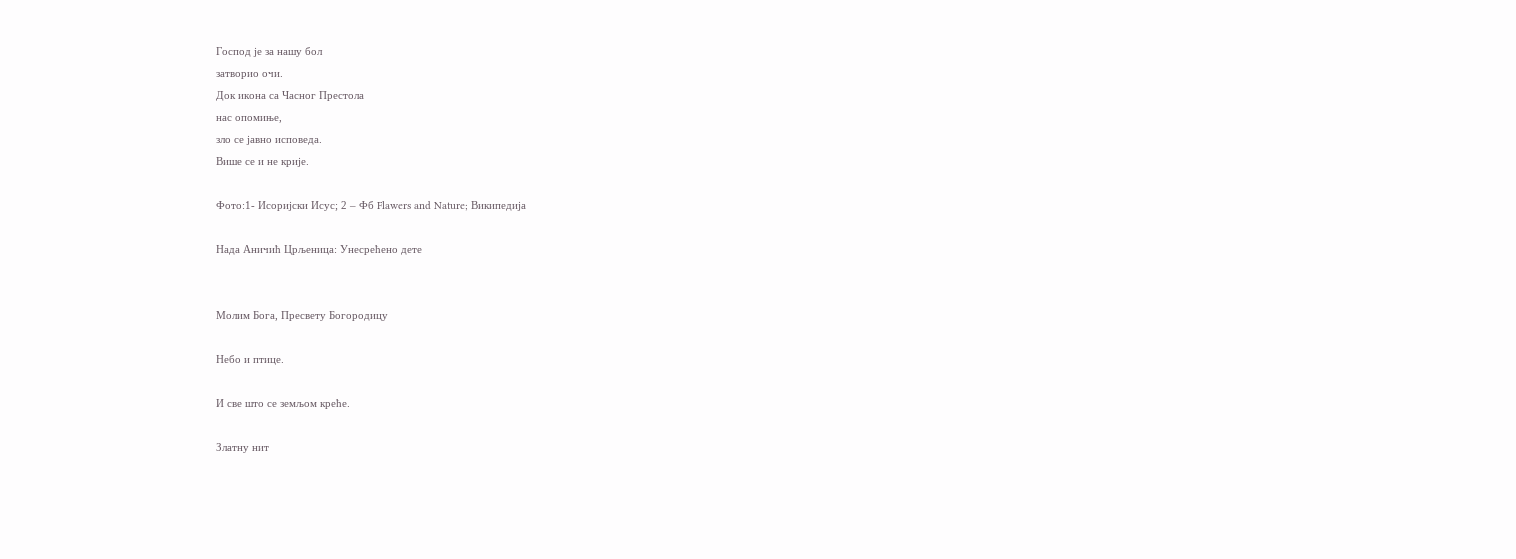Господ је за нашу бол
затворио очи.
Док икона са Часног Престола
нас опомиње,
зло се јавно исповеда.
Више се и не крије.

Фото:1- Исоријски Исус; 2 – Фб Flawers and Nature; Википедија

Нада Аничић Црљеница: Унесрећено дете


Молим Бога, Пресвету Богородицу

Небо и птице.

И све што се земљом креће.

Златну нит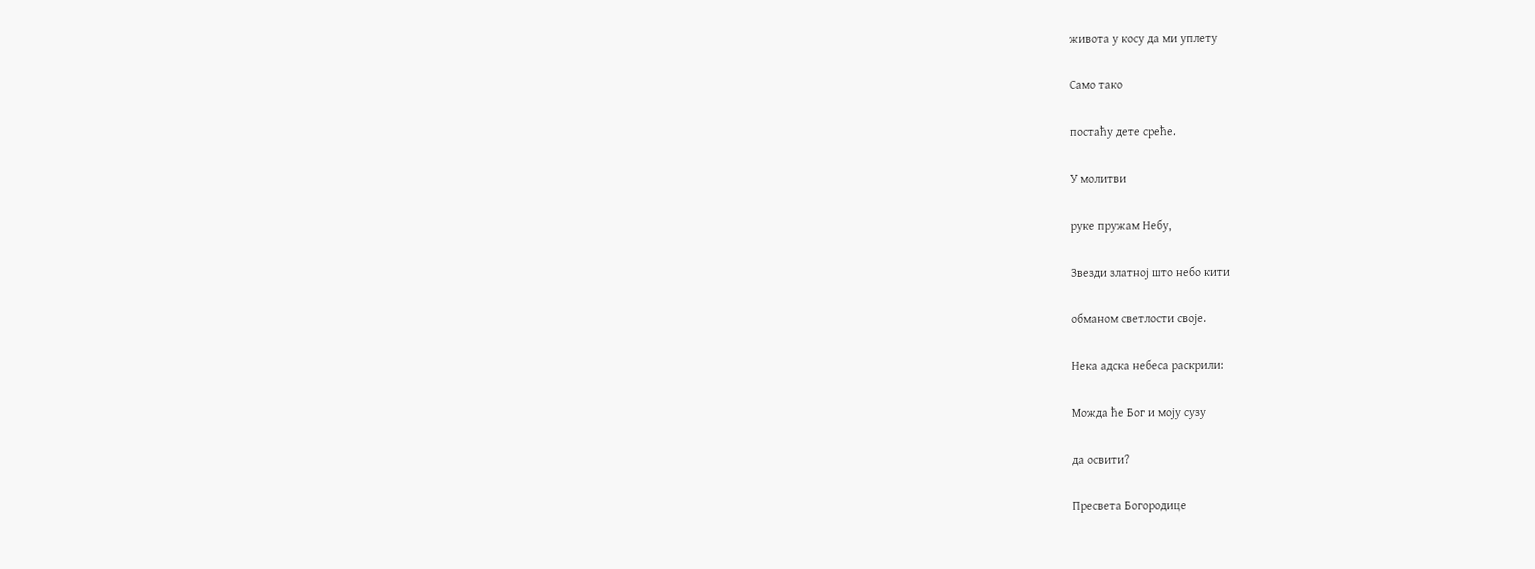живота у косу да ми уплету

Само тако

постаћу дете среће.

У молитви

руке пружам Небу,

Звезди златној што небо кити

обманом светлости своје.

Нека адска небеса раскрили:

Можда ће Бог и моју сузу

да освити?

Пресвета Богородице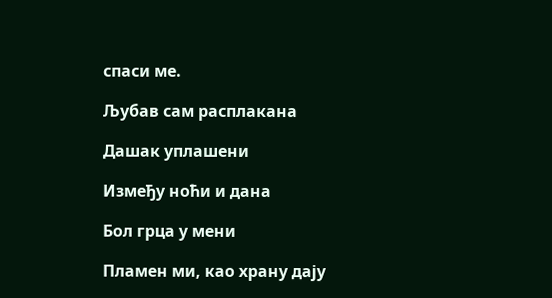спаси ме.

Љубав сам расплакана

Дашак уплашени

Између ноћи и дана

Бол грца у мени

Пламен ми, као храну дају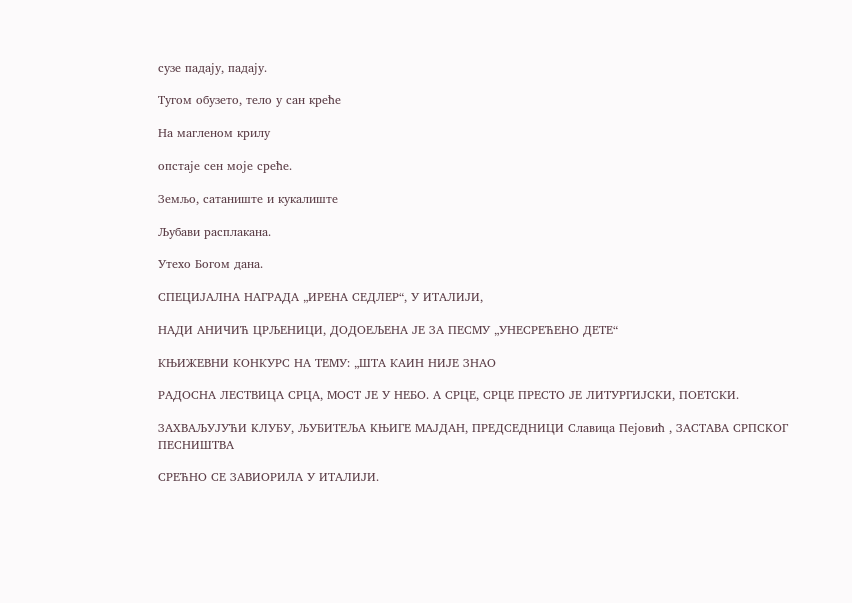сузе падају, падају.

Тугом обузето, тело у сан креће

На магленом крилу

опстаје сен моје среће.

Земљо, сатаниште и кукалиште

Љубави расплакана.

Утехо Богом дана.

СПЕЦИЈАЛНА НАГРАДА „ИРЕНА СЕДЛЕР“, У ИТАЛИЈИ,

НАДИ АНИЧИЋ ЦРЉЕНИЦИ, ДОДОЕЉЕНА ЈЕ ЗА ПЕСМУ „УНЕСРЕЋЕНО ДЕТЕ“

КЊИЖЕВНИ КОНКУРС НА ТЕМУ: „ШТА КАИН НИЈЕ ЗНАО

РАДОСНА ЛЕСТВИЦА СРЦА, МОСТ ЈЕ У НЕБО. А СРЦЕ, СРЦЕ ПРЕСТО ЈЕ ЛИТУРГИЈСКИ, ПОЕТСКИ.

ЗАХВАЉУЈУЋИ KЛУБУ, ЉУБИТЕЉА KЊИГЕ МАЈДАН, ПРЕДСЕДНИЦИ Славица Пејовић , ЗАСТАВА СРПСKОГ ПЕСНИШТВА

СРЕЋНО СЕ ЗАВИОРИЛА У ИТАЛИЈИ.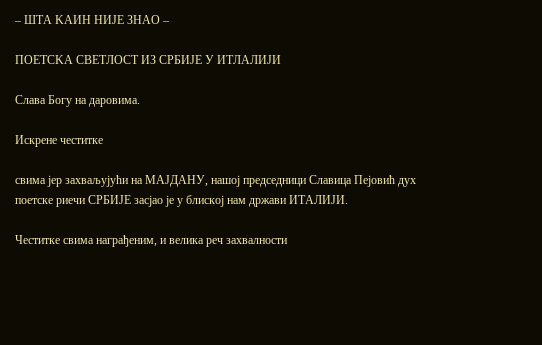– ШТА KАИН НИЈЕ ЗНАО –

ПОЕТСKА СВЕТЛОСТ ИЗ СРБИЈЕ У ИТЛАЛИЈИ

Слава Богу на даровима.

Искрене честитке

свима јер захваљујући на МАЈДАНУ, нашој председници Славица Пејовић дух поетске риечи СРБИЈЕ засјао је у блиској нам држави ИТАЛИЈИ.

Честитке свима награђеним, и велика реч захвалности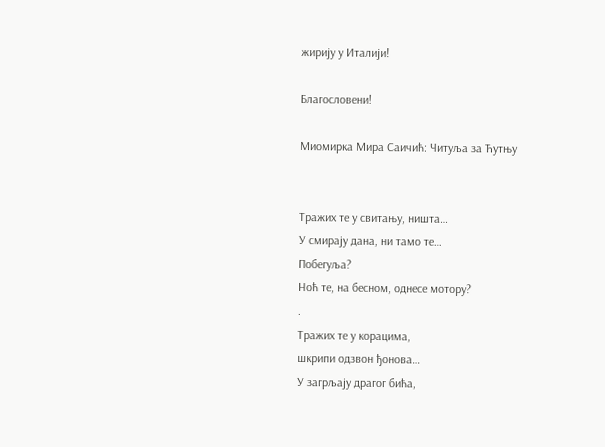жирију у Италији!

Благословени!

Миомирка Мира Саичић: Читуља за Ћутњу


Тражих те у свитању, ништа…
У смирају дана, ни тамо те…
Побегуља?
Ноћ те, на бесном, однесе мотору?
.
Тражих те у корацима,
шкрипи одзвон ђонова…
У загрљају драгог бића,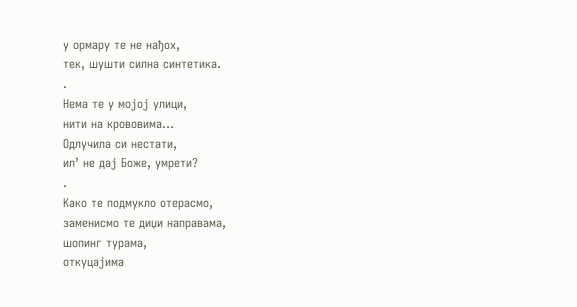у ормару те не нађох,
тек, шушти силна синтетика.
.
Нема те у мојој улици,
нити на крововима…
Одлучила си нестати,
ил’ не дај Боже, умрети?
.
Како те подмукло отерасмо,
заменисмо те диџи направама,
шопинг турама,
откуцајима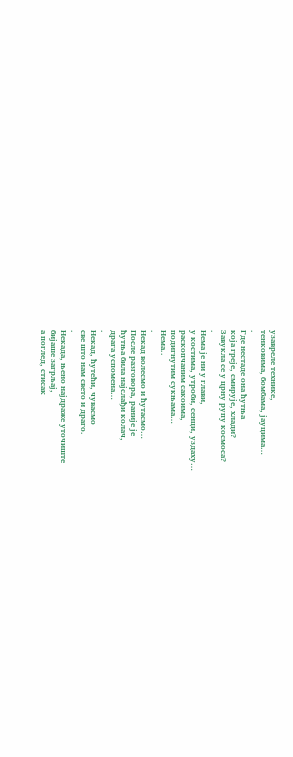узавреле технике,
тенковима, бомбама, јауцима…
.
Где нестаде она ћутња
која греје, смирује, хлади?
Завукла се у црну рупу космоса?
.
Нема је ни у глави,
у костима, утроби, сенци, уздаху…
раскопчаним сакоима,
подигнутим сукњама…
Нема..
.
Некад волесмо и ћутасмо…
После разговора, раније је
ћутња била најслађи колач,
драга успомена…
.
Некад, ћутећи, чувасмо
све што нам свето и драго.
.
Некада, њено најдраже уточиште
бијаше загрљај,
а поглед, стисак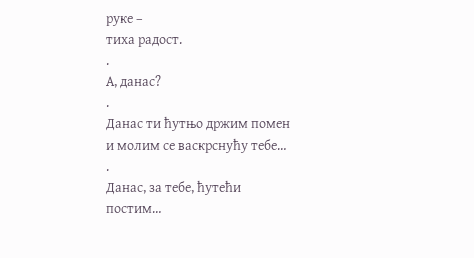руке –
тиха радост.
.
А, данас?
.
Данас ти ћутњо држим помен
и молим се васкрснућу тебе…
.
Данас, за тебе, ћутећи постим…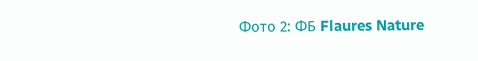Фото 2: ФБ Flaures Nature